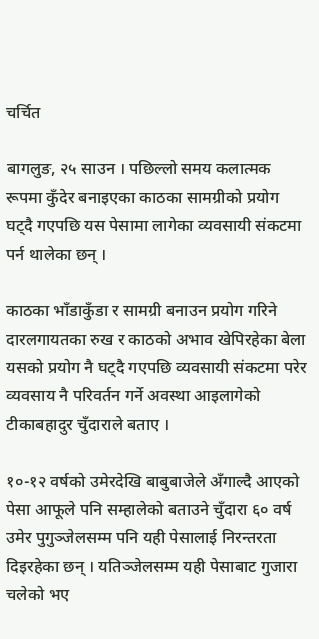चर्चित

बागलुङ, २५ साउन । पछिल्लो समय कलात्मक रूपमा कुँदेर बनाइएका काठका सामग्रीको प्रयोग घट्दै गएपछि यस पेसामा लागेका व्यवसायी संकटमा पर्न थालेका छन् ।

काठका भाँडाकुँडा र सामग्री बनाउन प्रयोग गरिने दारलगायतका रुख र काठको अभाव खेपिरहेका बेला यसको प्रयोग नै घट्दै गएपछि व्यवसायी संकटमा परेर व्यवसाय नै परिवर्तन गर्ने अवस्था आइलागेको टीकाबहादुर चुँदाराले बताए ।

१०-१२ वर्षको उमेरदेखि बाबुबाजेले अँगाल्दै आएको पेसा आफूले पनि सम्हालेको बताउने चुँदारा ६० वर्ष उमेर पुगुञ्जेलसम्म पनि यही पेसालाई निरन्तरता दिइरहेका छन् । यतिञ्जेलसम्म यही पेसाबाट गुजारा चलेको भए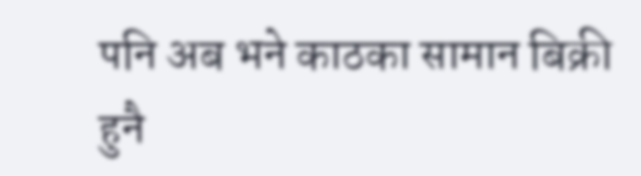पनि अब भने काठका सामान बिक्री हुनै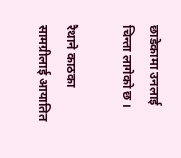छाडेकामा उनलाई चिन्ता लागेको छ ।

रैथाने काठका सामग्रीलाई आयातित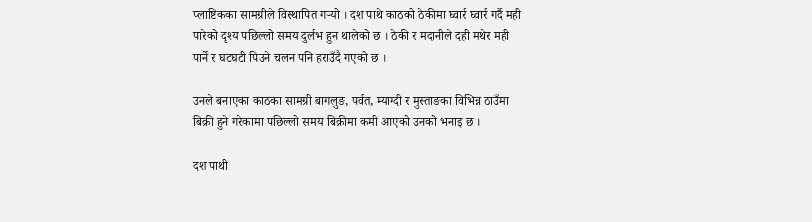प्लाष्टिकका सामग्रीले विस्थापित गर्‍यो । दश पाथे काठको ठेकीमा घ्वार्र घ्वार्र गर्दै मही पारेको दृश्य पछिल्लो समय दुर्लभ हुन थालेको छ । ठेकी र मदानीले दही मथेर मही पार्ने र घटघटी पिउने चलन पनि हराउँदै गएको छ ।

उनले बनाएका काठका सामग्री बागलुङ, पर्वत, म्याग्दी र मुस्ताङका विभिन्न ठाउँमा बिक्री हुने गरेकामा पछिल्लो समय बिक्रीमा कमी आएको उनको भनाइ छ ।

दश पाथी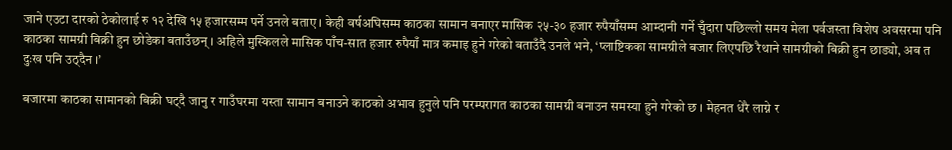जाने एउटा दारको ठेकोलाई रु १२ देखि १५ हजारसम्म पर्ने उनले बताए । केही वर्षअघिसम्म काठका सामान बनाएर मासिक २५-३० हजार रुपैयाँसम्म आम्दानी गर्ने चुँदारा पछिल्लो समय मेला पर्वजस्ता विशेष अवसरमा पनि काठका सामग्री बिक्री हुन छोडेका बताउँछन् । अहिले मुस्किलले मासिक पाँच-सात हजार रुपैयाँ मात्र कमाइ हुने गरेको बताउँदै उनले भने, ‘प्लाष्टिकका सामग्रीले बजार लिएपछि रैथाने सामग्रीको बिक्री हुन छाड्यो, अब त दुःख पनि उठ्दैन ।’

बजारमा काठका सामानको बिक्री घट्दै जानु र गाउँघरमा यस्ता सामान बनाउने काठको अभाव हुनुले पनि परम्परागत काठका सामग्री बनाउन समस्या हुने गरेको छ । मेहनत धेरै लाग्ने र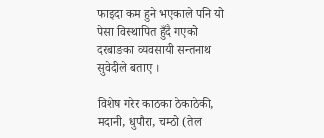फाइदा कम हुने भएकाले पनि यो पेसा विस्थापित हुँदै गएको दरबाङका व्यवसायी सन्तनाथ सुवेदीले बताए ।

विशेष गरेर काठका ठेकाठेकी, मदानी, धुपौरा, चम्ठो (तेल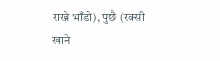राख्ने भाँडो), पुछै (रक्सी खाने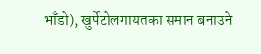भाँडो), खुर्पेटोलगायतका समान बनाउने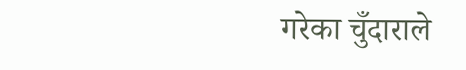गरेका चुँदाराले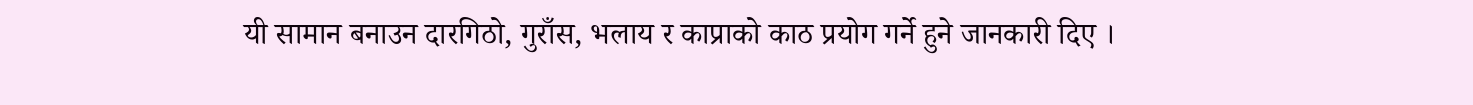यी सामान बनाउन दारगिठो, गुराँस, भलाय र काप्राको काठ प्रयोग गर्ने हुने जानकारी दिए ।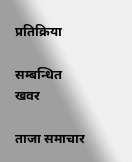प्रतिक्रिया

सम्बन्धित खवर

ताजा समाचार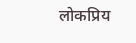लोकप्रिय